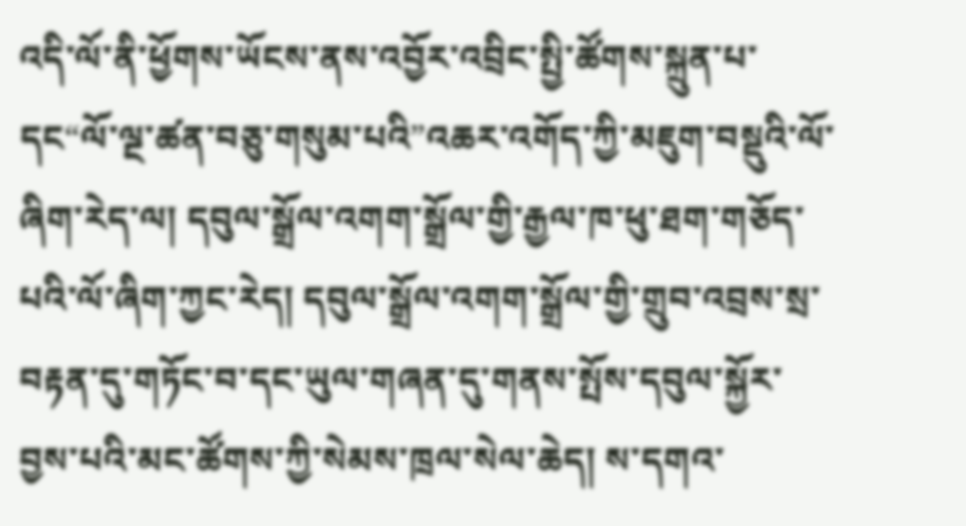འདི་ལོ་ནི་ཕྱོགས་ཡོངས་ནས་འབྱོར་འབྲིང་སྤྱི་ཚོགས་སྐྲུན་པ་དང“ལོ་ལྔ་ཚན་བཅུ་གསུམ་པའི”འཆར་འགོད་ཀྱི་མཇུག་བསྡུའི་ལོ་ཞིག་རེད་ལ། དབུལ་སྒྲོལ་འགག་སྒྲོལ་གྱི་རྒྱལ་ཁ་ཕུ་ཐག་གཅོད་པའི་ལོ་ཞིག་ཀྱང་རེད། དབུལ་སྒྲོལ་འགག་སྒྲོལ་གྱི་གྲུབ་འབྲས་སྲ་བརྟན་དུ་གཏོང་བ་དང་ཡུལ་གཞན་དུ་གནས་སྤོས་དབུལ་སྐྱོར་བྱས་པའི་མང་ཚོགས་ཀྱི་སེམས་ཁྲལ་སེལ་ཆེད། ས་དགའ་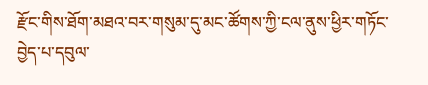རྫོང་གིས་ཐོག་མཐའ་བར་གསུམ་དུ་མང་ཚོགས་ཀྱི་ངལ་ནུས་ཕྱིར་གཏོང་བྱེད་པ་དབུལ་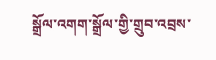སྒྲོལ་འགག་སྒྲོལ་གྱི་གྲུབ་འབྲས་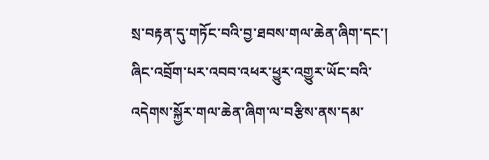སྲ་བརྟན་དུ་གཏོང་བའི་བྱ་ཐབས་གལ་ཆེན་ཞིག་དང་། ཞིང་འབྲོག་པར་འབབ་འཕར་ཕྱུར་འགྱུར་ཡོང་བའི་འདེགས་སྐྱོར་གལ་ཆེན་ཞིག་ལ་བརྩིས་ནས་དམ་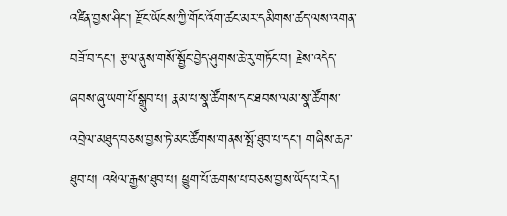འཛིན་བྱས་ཤིང་། རྫོང་ཡོངས་ཀྱི་གོང་འོག་ཚང་མར་དམིགས་ཚད་ལས་འགན་བཟོ་བ་དང་། རྩལ་ནུས་གསོ་སྦྱོང་བྱེད་ཤུགས་ཆེ་རུ་གཏོང་བ། རྗེས་འདེད་ཞབས་ཞུ་ཡག་པོ་སྒྲུབ་པ། རྣམ་པ་སྣ་ཚོགས་དང་ཐབས་ལམ་སྣ་ཚོགས་འབྲེལ་མཐུད་བཅས་བྱས་ཏེ་མང་ཚོགས་གནས་སྤོ་ཐུབ་པ་དང་། གཞིས་ཆཌ་ཐུབ་པ། འཕེལ་རྒྱས་ཐུབ་པ། ཕྱུག་པོ་ཆགས་པ་བཅས་བྱས་ཡོད་པ་རེད།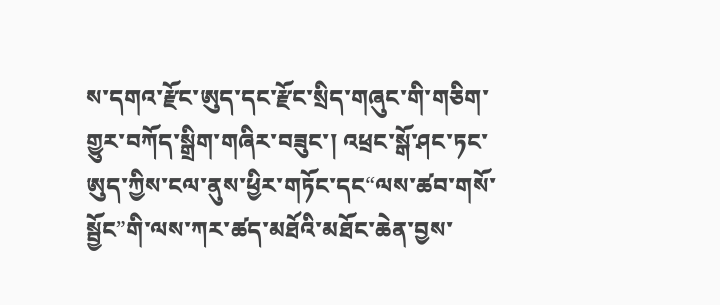ས་དགའ་རྫོང་ཨུད་དང་རྫོང་སྲིད་གཞུང་གི་གཅིག་གྱུར་བཀོད་སྒྲིག་གཞིར་བཟུང་། འཕྲང་སྒོ་ཤང་ཏང་ཨུད་ཀྱིས་ངལ་ནུས་ཕྱིར་གཏོང་དང“ལས་ཚབ་གསོ་སྦྱོང”གི་ལས་ཀར་ཚད་མཐོའི་མཐོང་ཆེན་བྱས་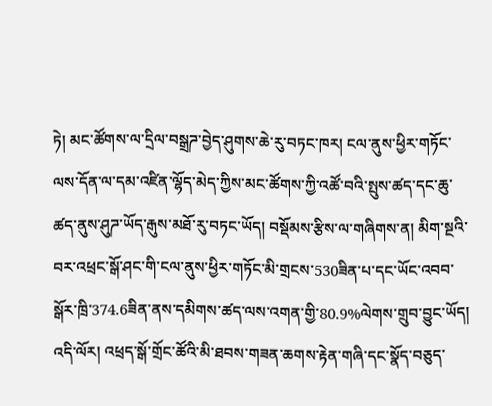ཏེ། མང་ཚོགས་ལ་དྲིལ་བསྒྲཌ་བྱེད་ཤུགས་ཆེ་རུ་བཏང་ཁར། ངལ་ནུས་ཕྱིར་གཏོང་ལས་དོན་ལ་དམ་འཛིན་ལྷོད་མེད་ཀྱིས་མང་ཚོགས་ཀྱི་འཚོ་བའི་སྤུས་ཚད་དང་ཆུ་ཚད་ནུས་ཤུཌ་ཡོད་རྒུས་མཐོ་རུ་བཏང་ཡོད། བསྡོམས་རྩིས་ལ་གཞིགས་ན། མིག་སྔའི་བར་འཕྲང་སྒོ་ཤང་གི་ངལ་ནུས་ཕྱིར་གཏོང་མི་གྲངས་530ཟིན་པ་དང་ཡོང་འབབ་སྒོར་ཁྲི་374.6ཟིན་ནས་དམིགས་ཚད་ལས་འགན་གྱི་80.9%ལེགས་གྲུབ་བྱུང་ཡོད།
འདི་ལོར། འཕྲད་སྒོ་གྲོང་ཚོའི་མི་ཐབས་གཟན་ཆགས་རྟེན་གཞི་དང་སྣོད་བཅུད་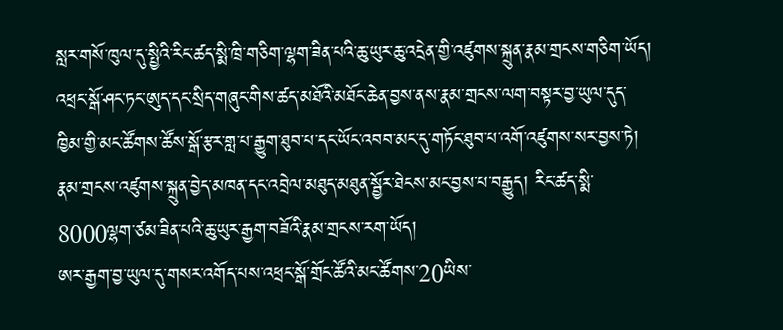སླར་གསོ་ཁུལ་དུ་སྤྱིའི་རིང་ཚད་སྨི་ཁྲི་གཅིག་ལྷག་ཟིན་པའི་ཆུ་ཡུར་ཆུ་འདྲེན་གྱི་འཛུགས་སྐྲུན་རྣམ་གྲངས་གཅིག་ཡོད། འཕྲང་སྒོ་ཤང་ཏང་ཨུད་དང་སྲིད་གཞུང་གིས་ཚད་མཐོའི་མཐོང་ཆེན་བྱས་ནས་རྣམ་གྲངས་ལག་བསྟར་བྱ་ཡུལ་དུད་ཁྱིམ་གྱི་མང་ཚོགས་ཚོས་སྒོ་རྩར་གླ་པ་རྒྱུག་ཐུབ་པ་དང་ཡོང་འབབ་མང་དུ་གཏོང་ཐུབ་པ་འགོ་འཛུགས་སར་བྱས་ཏེ། རྣམ་གྲངས་འཛུགས་སྐྲུན་བྱེད་མཁན་དང་འབྲེལ་མཐུད་མཐུན་སྦྱོར་ཐེངས་མང་བྱས་པ་བརྒྱུད། རིང་ཚད་སྨི་8000ལྷག་ཙམ་ཟིན་པའི་ཆུ་ཡུར་རྒྱག་བཟོའི་རྣམ་གྲངས་རག་ཡོད།
ཨར་རྒྱག་བྱ་ཡུལ་དུ་གསར་འགོད་པས་འཕྲང་སྒོ་གྲོང་ཚོའི་མང་ཚོགས་20ཡིས་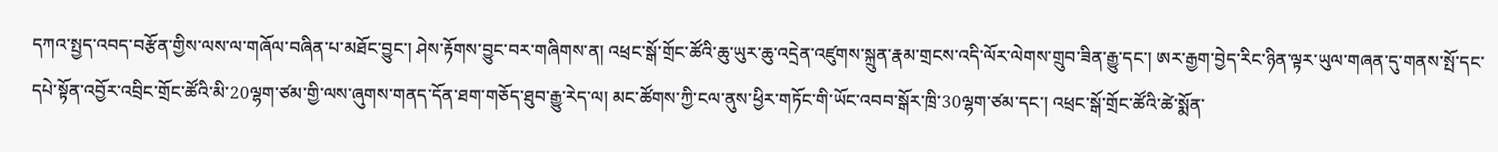དཀའ་སྤྱད་འབད་བརྩོན་གྱིས་ལས་ལ་གཞོལ་བཞིན་པ་མཐོང་བྱུང་། ཤེས་རྟོགས་བྱུང་བར་གཞིགས་ན། འཕྲང་སྒོ་གྲོང་ཚོའི་ཆུ་ཡུར་ཆུ་འདྲེན་འཛུགས་སྐྲུན་རྣམ་གྲངས་འདི་ལོར་ལེགས་གྲུབ་ཟིན་རྒྱུ་དང་། ཨར་རྒྱག་བྱེད་རིང་ཉིན་ལྟར་ཡུལ་གཞན་དུ་གནས་སྤོ་དང་དཔེ་སྟོན་འབྱོར་འབྲིང་གྲོང་ཚོའི་མི་20ལྷག་ཙམ་གྱི་ལས་ཞུགས་གནད་དོན་ཐག་གཅོད་ཐུབ་རྒྱུ་རེད་ལ། མང་ཚོགས་ཀྱི་ངལ་ནུས་ཕྱིར་གཏོང་གི་ཡོང་འབབ་སྒོར་ཁྲི་30ལྷག་ཙམ་དང་། འཕྲང་སྒོ་གྲོང་ཚོའི་ཚེ་སྨོན་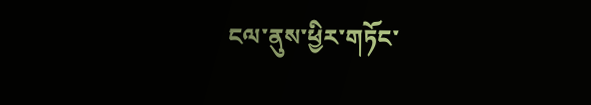ངལ་ནུས་ཕྱིར་གཏོང་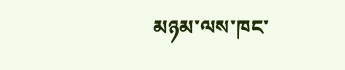མཉམ་ལས་ཁང་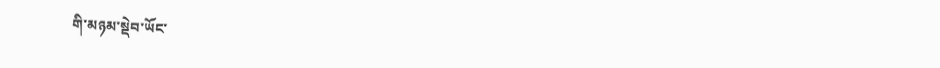གི་མཉམ་སྡེབ་ཡོང་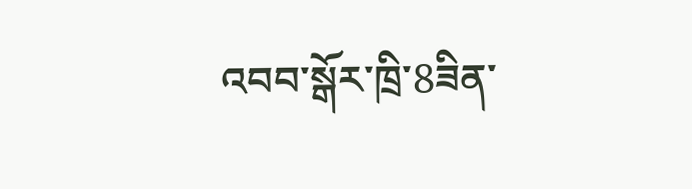འབབ་སྒོར་ཁྲི་8ཟིན་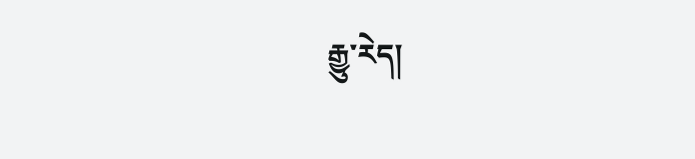རྒྱུ་རེད།